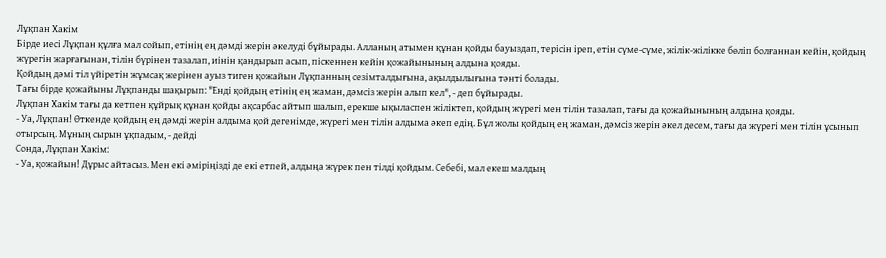Лұқпан Хакім
Бірде иесі Лұқпан құлға мал сойып, етінің ең дәмді жерін әкелуді бұйырады. Алланың атымен құнан қойды бауыздап, терісін іреп, етін сүме-сүме, жілік-жілікке бөліп болғаннан кейін, қойдың жүрегін жарғағынан, тілін бүрінен тазалап, иінін қандырып асып, піскеннен кейін қожайынының алдына қояды.
Қойдың дәмі тіл үйіретін жұмсақ жерінен ауыз тиген қожайын Лұқпанның сезімталдығына, ақылдылығына тәнті болады.
Тағы бірде қожайыны Лұқпанды шақырып: "Енді қойдың етінің ең жаман, дәмсіз жерін алып кел", - деп бұйырады.
Лұқпан Хакім тағы да кетпен құйрық құнан қойды ақсарбас айтып шалып, ерекше ықыласпен жіліктеп, қойдың жүрегі мен тілін тазалап, тағы да қожайынының алдына қояды.
- Уа, Лұқпан! Өткенде қойдың ең дәмді жерін алдыма қой дегенімде, жүрегі мен тілін алдыма әкеп едің. Бұл жолы қойдың ең жаман, дәмсіз жерін әкел десем, тағы да жүрегі мен тілін ұсынып отырсың. Мұның сырын ұқпадым, - дейді
Сонда, Лұқпан Хакім:
- Уа, қожайын! Дұрыс айтасыз. Мен екі әміріңізді де екі етпей, алдыңа жүрек пен тілді қойдым. Себебі, мал екеш малдың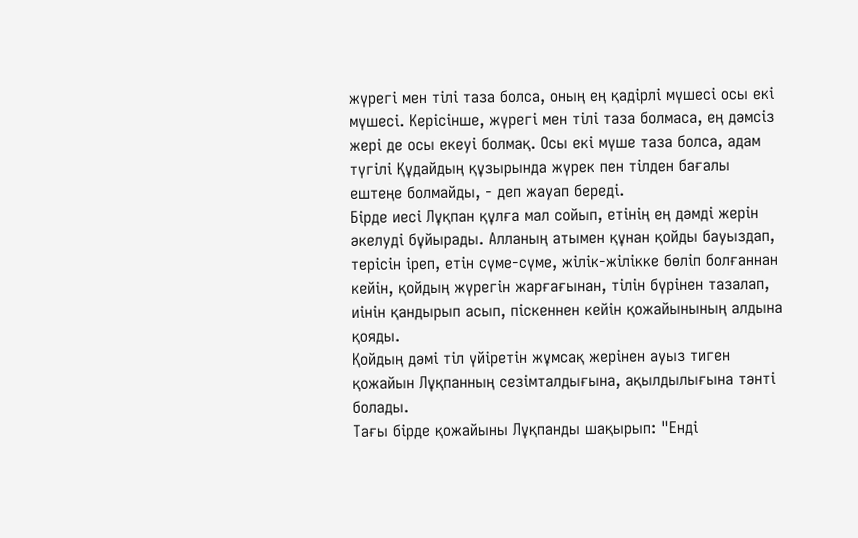жүрегі мен тілі таза болса, оның ең қадірлі мүшесі осы екі мүшесі. Керісінше, жүрегі мен тілі таза болмаса, ең дәмсіз жері де осы екеуі болмақ. Осы екі мүше таза болса, адам түгілі Құдайдың құзырында жүрек пен тілден бағалы ештеңе болмайды, - деп жауап береді.
Бірде иесі Лұқпан құлға мал сойып, етінің ең дәмді жерін әкелуді бұйырады. Алланың атымен құнан қойды бауыздап, терісін іреп, етін сүме-сүме, жілік-жілікке бөліп болғаннан кейін, қойдың жүрегін жарғағынан, тілін бүрінен тазалап, иінін қандырып асып, піскеннен кейін қожайынының алдына қояды.
Қойдың дәмі тіл үйіретін жұмсақ жерінен ауыз тиген қожайын Лұқпанның сезімталдығына, ақылдылығына тәнті болады.
Тағы бірде қожайыны Лұқпанды шақырып: "Енді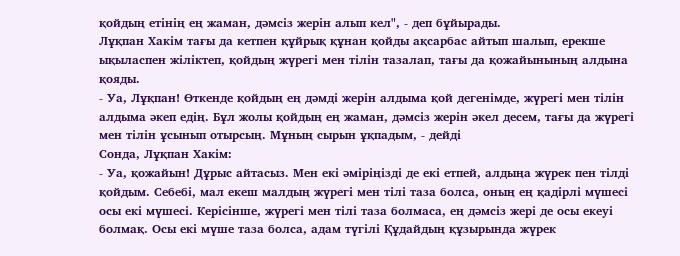қойдың етінің ең жаман, дәмсіз жерін алып кел", - деп бұйырады.
Лұқпан Хакім тағы да кетпен құйрық құнан қойды ақсарбас айтып шалып, ерекше ықыласпен жіліктеп, қойдың жүрегі мен тілін тазалап, тағы да қожайынының алдына қояды.
- Уа, Лұқпан! Өткенде қойдың ең дәмді жерін алдыма қой дегенімде, жүрегі мен тілін алдыма әкеп едің. Бұл жолы қойдың ең жаман, дәмсіз жерін әкел десем, тағы да жүрегі мен тілін ұсынып отырсың. Мұның сырын ұқпадым, - дейді
Сонда, Лұқпан Хакім:
- Уа, қожайын! Дұрыс айтасыз. Мен екі әміріңізді де екі етпей, алдыңа жүрек пен тілді қойдым. Себебі, мал екеш малдың жүрегі мен тілі таза болса, оның ең қадірлі мүшесі осы екі мүшесі. Керісінше, жүрегі мен тілі таза болмаса, ең дәмсіз жері де осы екеуі болмақ. Осы екі мүше таза болса, адам түгілі Құдайдың құзырында жүрек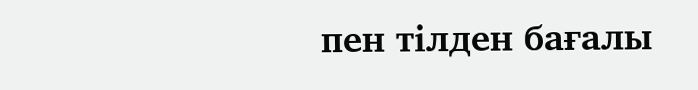пен тілден бағалы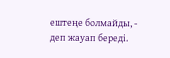ештеңе болмайды, - деп жауап береді.